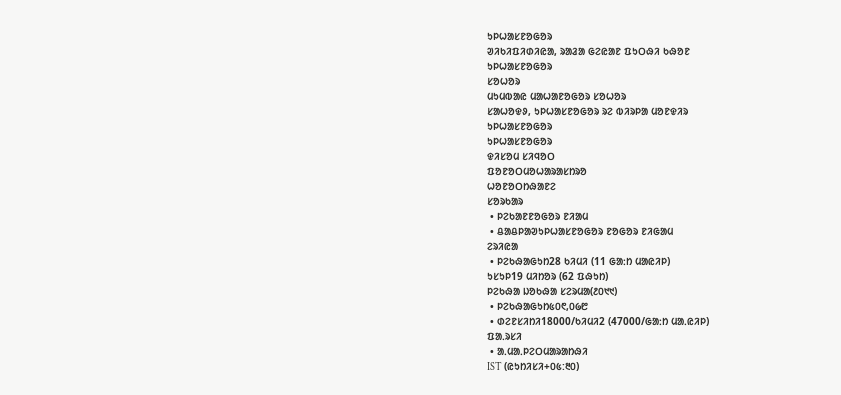ᱩᱞᱦᱟᱥᱱᱚᱜᱚᱨ
ᱣᱤᱠᱤᱯᱤᱰᱤᱭᱟ, ᱨᱟᱲᱟ ᱜᱮᱭᱟᱱ ᱯᱩᱛᱷᱤ ᱠᱷᱚᱱ
ᱩᱞᱦᱟᱥᱱᱚᱜᱚᱨ
ᱥᱚᱦᱚᱨ
ᱢᱩᱢᱵᱟᱭ ᱢᱟᱦᱟᱱᱚᱜᱚᱨ ᱥᱚᱦᱚᱨ
ᱥᱟᱦᱚᱫᱽ, ᱩᱞᱦᱟᱥᱱᱚᱜᱚᱨ ᱨᱮ ᱵᱤᱨᱞᱟ ᱢᱚᱱᱫᱤᱨ
ᱩᱞᱦᱟᱥᱱᱚᱜᱚᱨ
ᱩᱞᱦᱟᱥᱱᱚᱜᱚᱨ
ᱫᱤᱥᱚᱢ ᱥᱤᱧᱚᱛ
ᱯᱚᱱᱚᱛᱢᱚᱦᱟᱨᱟᱥᱴᱨᱚ
ᱦᱚᱱᱚᱛᱴᱷᱟᱱᱮ
ᱥᱚᱨᱠᱟᱨ
 • ᱞᱮᱠᱟᱱᱱᱚᱜᱚᱨ ᱱᱤᱟᱢ
 • ᱪᱟᱪᱞᱟᱣᱩᱞᱦᱟᱥᱱᱚᱜᱚᱨ ᱱᱚᱜᱚᱨ ᱱᱤᱜᱟᱢ
ᱮᱨᱤᱭᱟ
 • ᱞᱮᱠᱷᱟᱜᱩᱴ28 ᱠᱤᱢᱤ (11 ᱜᱟᱺᱴ ᱢᱟᱭᱤᱞ)
ᱩᱥᱩᱞ19 ᱢᱤᱴᱚᱨ (62 ᱯᱷᱩᱴ)
ᱞᱮᱠᱷᱟ ᱡᱚᱠᱷᱟ ᱥᱮᱨᱢᱟ(᱒᱐᱑᱑)
 • ᱞᱮᱠᱷᱟᱜᱩᱴ᱕᱐᱖,᱐᱙᱘
 • ᱰᱮᱱᱥᱤᱴᱤ18000/ᱠᱤᱢᱤ2 (47000/ᱜᱟᱺᱴ ᱢᱟᱹᱭᱤᱞ)
ᱯᱟᱹᱨᱥᱤ
 • ᱟᱹᱢᱟᱹᱞᱮᱛᱢᱟᱨᱟᱴᱷᱤ
IST (ᱭᱩᱴᱤᱥᱤ+᱐᱕:᱓᱐)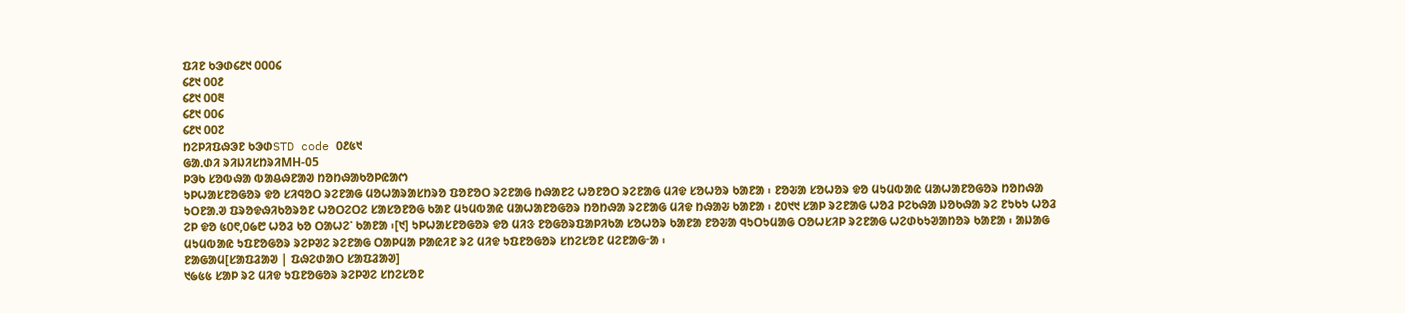ᱯᱤᱱ ᱠᱳᱰ᱔᱒᱑ ᱐᱐᱐᱔
᱔᱒᱑ ᱐᱐᱒
᱔᱒᱑ ᱐᱐᱓
᱔᱒᱑ ᱐᱐᱔
᱔᱒᱑ ᱐᱐᱗
ᱴᱮᱞᱤᱯᱷᱳᱱ ᱠᱳᱰSTD code ᱐᱒᱕᱑
ᱜᱟᱹᱰᱤ ᱨᱤᱡᱤᱥᱴᱨᱤMH-05
ᱞᱳᱠ ᱥᱚᱵᱷᱟ ᱵᱟᱪᱷᱱᱟᱣ ᱴᱚᱴᱷᱟᱠᱚᱞᱭᱟᱬ
ᱩᱞᱦᱟᱥᱱᱚᱜᱚᱨ ᱫᱚ ᱥᱤᱧᱚᱛ ᱨᱮᱱᱟᱜ ᱢᱚᱦᱟᱨᱟᱥᱴᱨᱚ ᱯᱚᱱᱚᱛ ᱨᱮᱱᱟᱜ ᱴᱷᱟᱱᱮ ᱦᱚᱱᱚᱛ ᱨᱮᱱᱟᱜ ᱢᱤᱫ ᱥᱚᱦᱚᱨ ᱠᱟᱱᱟ ᱾ ᱱᱚᱶᱟ ᱥᱚᱦᱚᱨ ᱫᱚ ᱢᱩᱢᱵᱟᱭ ᱢᱟᱦᱟᱱᱚᱜᱚᱨ ᱴᱚᱴᱷᱟ ᱩᱛᱱᱟᱹᱣ ᱯᱨᱚᱫᱷᱤᱠᱚᱨᱚᱱ ᱦᱚᱛᱮᱛᱮ ᱥᱟᱥᱚᱱᱚᱜ ᱠᱟᱱ ᱢᱩᱢᱵᱟᱭ ᱢᱟᱦᱟᱱᱚᱜᱚᱨ ᱴᱚᱴᱷᱟ ᱨᱮᱱᱟᱜ ᱢᱤᱫ ᱴᱷᱟᱶ ᱠᱟᱱᱟ ᱾ ᱒᱐᱑᱑ ᱥᱟᱞ ᱨᱮᱱᱟᱜ ᱦᱚᱲ ᱞᱮᱠᱷᱟ ᱡᱚᱠᱷᱟ ᱨᱮ ᱱᱩᱠᱩ ᱦᱚᱲ ᱮᱞ ᱫᱚ ᱕᱐᱖,᱐᱙᱘ ᱦᱚᱲ ᱠᱚ ᱛᱟᱦᱮᱸ ᱠᱟᱱᱟ ᱾[᱑] ᱩᱞᱦᱟᱥᱱᱚᱜᱚᱨ ᱫᱚ ᱢᱤᱝ ᱱᱚᱜᱚᱨᱯᱟᱞᱤᱠᱟ ᱥᱚᱦᱚᱨ ᱠᱟᱱᱟ ᱱᱚᱶᱟ ᱧᱩᱛᱩᱢᱟᱜ ᱛᱚᱦᱥᱤᱞ ᱨᱮᱱᱟᱜ ᱦᱮᱰᱠᱩᱣᱟᱴᱚᱨ ᱠᱟᱱᱟ ᱾ ᱟᱡᱟᱜ ᱢᱩᱢᱵᱟᱭ ᱩᱯᱱᱚᱜᱚᱨ ᱨᱮᱞᱣᱮ ᱨᱮᱱᱟᱜ ᱛᱟᱞᱢᱟ ᱞᱟᱭᱤᱱ ᱨᱮ ᱢᱤᱫ ᱩᱯᱱᱚᱜᱚᱨ ᱥᱴᱮᱥᱚᱱ ᱢᱮᱱᱟᱜᱼᱟ ᱾
ᱱᱟᱜᱟᱢ[ᱥᱟᱯᱲᱟᱣ | ᱯᱷᱮᱰᱟᱛ ᱥᱟᱯᱲᱟᱣ]
᱑᱙᱕᱕ ᱥᱟᱞ ᱨᱮ ᱢᱤᱫ ᱩᱯᱱᱚᱜᱚᱨ ᱨᱮᱞᱣᱮ ᱥᱴᱮᱥᱚᱱ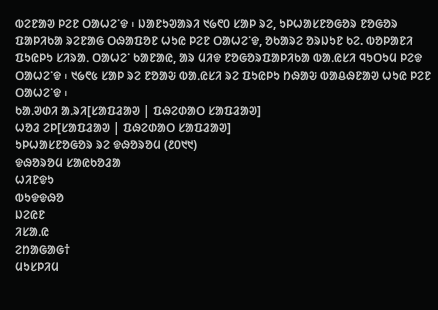ᱵᱮᱱᱟᱣ ᱞᱮᱱ ᱛᱟᱦᱮᱸᱫ ᱾ ᱡᱟᱱᱩᱣᱟᱨᱤ ᱑᱙᱖᱐ ᱥᱟᱞ ᱨᱮ, ᱩᱞᱦᱟᱥᱱᱚᱜᱚᱨ ᱱᱚᱜᱚᱨ ᱯᱟᱞᱤᱠᱟ ᱨᱮᱱᱟᱜ ᱛᱷᱟᱯᱚᱱ ᱦᱩᱭ ᱞᱮᱱ ᱛᱟᱦᱮᱸᱫ, ᱚᱠᱟᱨᱮ ᱚᱨᱡᱩᱱ ᱠᱮ. ᱵᱚᱞᱟᱱᱤ ᱯᱩᱭᱞᱩ ᱥᱤᱨᱟᱹ ᱛᱟᱦᱮᱸ ᱠᱟᱱᱟᱭ, ᱟᱨ ᱢᱤᱫ ᱱᱚᱜᱚᱨᱯᱟᱞᱤᱠᱟ ᱵᱟᱹᱭᱥᱤ ᱧᱩᱛᱩᱢ ᱞᱮᱫ ᱛᱟᱦᱮᱸᱫ ᱾ ᱑᱙᱖᱕ ᱥᱟᱞ ᱨᱮ ᱱᱚᱟᱶ ᱵᱟᱹᱭᱥᱤ ᱨᱮ ᱯᱩᱭᱞᱩ ᱴᱷᱟᱶ ᱵᱟᱪᱷᱱᱟᱣ ᱦᱩᱭ ᱞᱮᱱ ᱛᱟᱦᱮᱸᱫ ᱾
ᱠᱟᱹᱣᱰᱤ ᱟᱹᱨᱤ[ᱥᱟᱯᱲᱟᱣ | ᱯᱷᱮᱰᱟᱛ ᱥᱟᱯᱲᱟᱣ]
ᱦᱚᱲ ᱮᱞ[ᱥᱟᱯᱲᱟᱣ | ᱯᱷᱮᱰᱟᱛ ᱥᱟᱯᱲᱟᱣ]
ᱩᱞᱦᱟᱥᱱᱚᱜᱚᱨ ᱨᱮ ᱫᱷᱚᱨᱚᱢ (᱒᱐᱑᱑)
ᱫᱷᱚᱨᱚᱢ ᱥᱟᱭᱠᱚᱲᱟ
ᱦᱤᱱᱫᱩ
ᱵᱩᱫᱫᱷᱚ
ᱡᱮᱭᱱ
ᱤᱥᱟᱹᱭ
ᱮᱴᱟᱜᱟᱜ†
ᱢᱩᱥᱞᱤᱢ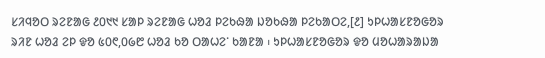ᱥᱤᱧᱚᱛ ᱨᱮᱱᱟᱜ ᱒᱐᱑᱑ ᱥᱟᱞ ᱨᱮᱱᱟᱜ ᱦᱚᱲ ᱞᱮᱠᱷᱟ ᱡᱚᱠᱷᱟ ᱞᱮᱠᱟᱛᱮ,[᱒] ᱩᱞᱦᱟᱥᱱᱚᱜᱚᱨ ᱨᱤᱱ ᱦᱚᱲ ᱮᱞ ᱫᱚ ᱕᱐᱖,᱐᱙᱘ ᱦᱚᱲ ᱠᱚ ᱛᱟᱦᱮᱸ ᱠᱟᱱᱟ ᱾ ᱩᱞᱦᱟᱥᱱᱚᱜᱚᱨ ᱫᱚ ᱢᱚᱦᱟᱨᱟᱡᱟ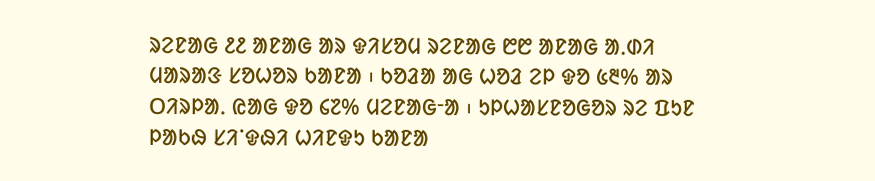ᱨᱮᱱᱟᱜ ᱒᱒ ᱟᱱᱟᱜ ᱟᱨ ᱫᱤᱥᱚᱢ ᱨᱮᱱᱟᱜ ᱘᱘ ᱟᱱᱟᱜ ᱟᱹᱰᱤ ᱢᱟᱨᱟᱝ ᱥᱚᱦᱚᱨ ᱠᱟᱱᱟ ᱾ ᱠᱚᱲᱟ ᱟᱜ ᱦᱚᱲ ᱮᱞ ᱫᱚ ᱕᱓% ᱟᱨ ᱛᱤᱨᱞᱟᱹ ᱭᱟᱜ ᱫᱚ ᱔᱗% ᱢᱮᱱᱟᱜᱼᱟ ᱾ ᱩᱞᱦᱟᱥᱱᱚᱜᱚᱨ ᱨᱮ ᱯᱩᱱ ᱞᱟᱠᱷ ᱥᱤᱸᱫᱷᱤ ᱦᱤᱱᱫᱩ ᱠᱟᱱᱟ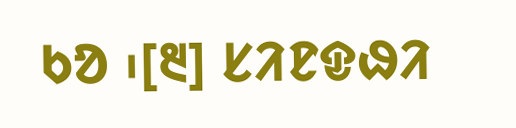ᱠᱚ ᱾[᱓] ᱥᱤᱱᱫᱷᱤ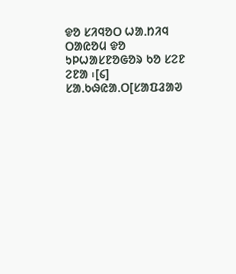ᱫᱚ ᱥᱤᱧᱚᱛ ᱦᱟᱹᱴᱤᱧ ᱛᱟᱭᱚᱢ ᱫᱚ ᱩᱞᱦᱟᱥᱱᱚᱜᱚᱨ ᱠᱚ ᱥᱮᱱ ᱮᱱᱟ ᱾[᱔]
ᱥᱟᱹᱠᱷᱭᱟᱹᱛ[ᱥᱟᱯᱲᱟᱣ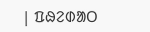| ᱯᱷᱮᱰᱟᱛ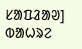ᱥᱟᱯᱲᱟᱣ]
ᱵᱟᱦᱨᱮ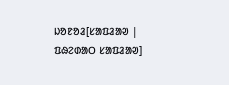ᱡᱚᱱᱚᱲ[ᱥᱟᱯᱲᱟᱣ | ᱯᱷᱮᱰᱟᱛ ᱥᱟᱯᱲᱟᱣ]